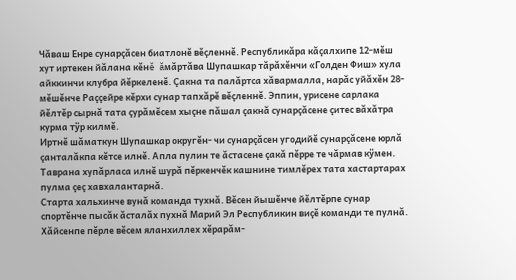Чăваш Енре сунарçăсен биатлонĕ вĕçленнĕ. Республикăра кăçалхипе 12-мĕш хут иртекен йăлана кĕнĕ ăмăртăва Шупашкар тăрăхĕнчи «Голден Фиш» хула айккинчи клубра йĕркеленĕ. Çакна та палăртса хăвармалла, нарăс уйăхĕн 28-мĕшĕнче Раççейре кĕрхи сунар тапхăрĕ вĕçленнĕ. Эппин, урисене сарлака йĕлтĕр сырнă тата çурăмĕсем хыçне пăшал çакнă сунарçăсене çитес вăхăтра курма тÿр килмĕ.
Иртнĕ шăматкун Шупашкар округĕн- чи сунарçăсен угодийĕ сунарçăсене юрлă çанталăкпа кĕтсе илнĕ. Апла пулин те ăстасене çакă пĕрре те чăрмав кÿмен. Таврана хупăрласа илнĕ шурă пĕркенчĕк кашнине тимлĕрех тата хастартарах пулма çеç хавхалантарнă.
Старта хальхинче вунă команда тухнă. Вĕсен йышĕнче йĕлтĕрпе сунар спортĕнче пысăк ăсталăх пухнă Марий Эл Республикин виçĕ команди те пулнă. Хăйсенпе пĕрле вĕсем яланхиллех хĕрарăм-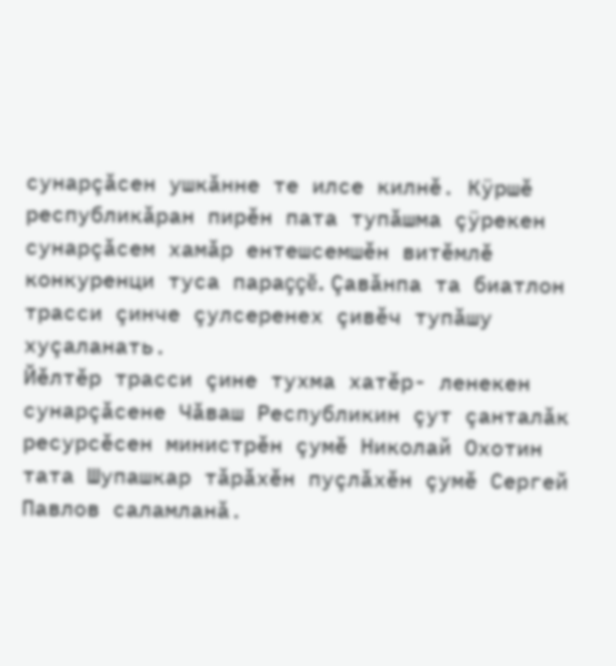сунарçăсен ушкăнне те илсе килнĕ. Кÿршĕ республикăран пирĕн пата тупăшма çÿрекен сунарçăсем хамăр ентешсемшĕн витĕмлĕ конкуренци туса параççĕ. Çавăнпа та биатлон трасси çинче çулсеренех çивĕч тупăшу хуçаланать.
Йĕлтĕр трасси çине тухма хатĕр- ленекен сунарçăсене Чăваш Республикин çут çанталăк ресурсĕсен министрĕн çумĕ Николай Охотин тата Шупашкар тăрăхĕн пуçлăхĕн çумĕ Сергей Павлов саламланă.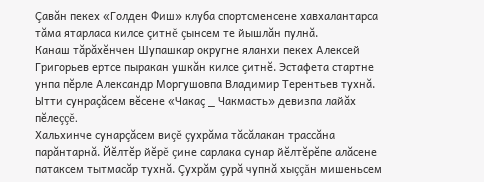Çавăн пекех «Голден Фиш» клуба спортсменсене хавхалантарса тăма ятарласа килсе çитнĕ çынсем те йышлăн пулнă.
Канаш тăрăхĕнчен Шупашкар округне яланхи пекех Алексей Григорьев ертсе пыракан ушкăн килсе çитнĕ. Эстафета стартне унпа пĕрле Александр Моргушовпа Владимир Терентьев тухнă. Ытти сунраçăсем вĕсене «Чакаç _ Чакмасть» девизпа лайăх пĕлеççĕ.
Хальхинче сунарçăсем виçĕ çухрăма тăсăлакан трассăна парăнтарнă. Йĕлтĕр йĕрĕ çине сарлака сунар йĕлтĕрĕпе алăсене патаксем тытмасăр тухнă. Çухрăм çурă чупнă хыççăн мишеньсем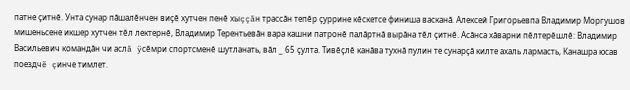патне çитнĕ. Унта сунар пăшалĕнчен виçĕ хутчен пенĕ хыççăн трассăн тепĕр çуррине кĕскетсе финиша васканă. Алексей Григорьевпа Владимир Моргушов мишеньсене икшер хутчен тĕл лектернĕ, Владимир Терентьевăн вара кашни патронĕ палăртнă вырăна тĕл çитнĕ. Асăнса хăварни пĕлтерĕшлĕ: Владимир Васильевич командăн чи аслă ÿсĕмри спортсменĕ шутланать, вăл _ 65 çулта. Тивĕçлĕ канăва тухнă пулин те сунарçă килте ахаль лармасть, Канашра юсав поездчĕ çинче тимлет.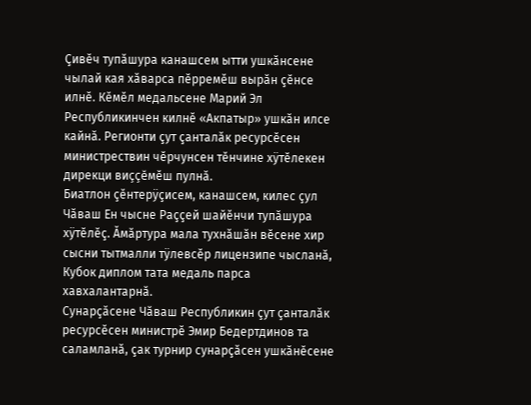Çивĕч тупăшура канашсем ытти ушкăнсене чылай кая хăварса пĕрремĕш вырăн çĕнсе илнĕ. Кĕмĕл медальсене Марий Эл Республикинчен килнĕ «Акпатыр» ушкăн илсе кайнă. Регионти çут çанталăк ресурсĕсен министрествин чĕрчунсен тĕнчине хÿтĕлекен дирекци виççĕмĕш пулнă.
Биатлон çĕнтерÿçисем, канашсем, килес çул Чăваш Ен чысне Раççей шайĕнчи тупăшура хÿтĕлĕç. Ăмăртура мала тухнăшăн вĕсене хир сысни тытмалли тÿлевсĕр лицензипе чысланă, Кубок диплом тата медаль парса хавхалантарнă.
Сунарçăсене Чăваш Республикин çут çанталăк ресурсĕсен министрĕ Эмир Бедертдинов та саламланă, çак турнир сунарçăсен ушкăнĕсене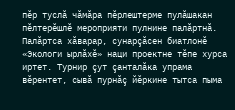пĕр туслă чăмăра пĕрлештерме пулăшакан пĕлтерĕшлĕ мероприяти пулнине палăртнă.
Палăртса хăварар, сунарçăсен биатлонĕ «Экологи ырлăхĕ» наци проектне тĕпе хурса иртет. Турнир çут çанталăка упрама вĕрентет, сывă пурнăç йĕркине тытса пыма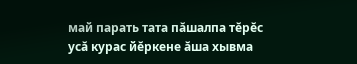май парать тата пăшалпа тĕрĕс усă курас йĕркене ăша хывма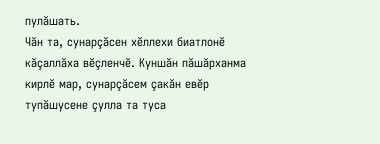пулăшать.
Чăн та, сунарçăсен хĕллехи биатлонĕ кăçаллăха вĕçленчĕ. Куншăн пăшăрханма кирлĕ мар, сунарçăсем çакăн евĕр тупăшусене çулла та туса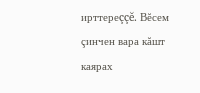ирттереççĕ. Вĕсем çинчен вара кăшт каярах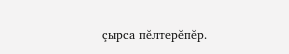çырса пĕлтерĕпĕр.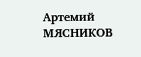Артемий МЯСНИКОВ